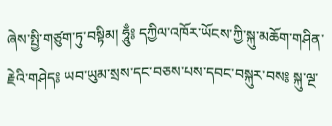ཞེས་སྤྱི་གཙུག་ཏུ་བསྟིམ། ཧཱུྃ༔ དཀྱིལ་འཁོར་ཡོངས་ཀྱི་སྐུ་མཆོག་གཤིན་རྗེའི་གཤེད༔ ཡབ་ཡུམ་སྲས་དང་བཅས་པས་དབང་བསྐུར་བས༔ སྐུ་ལྔ་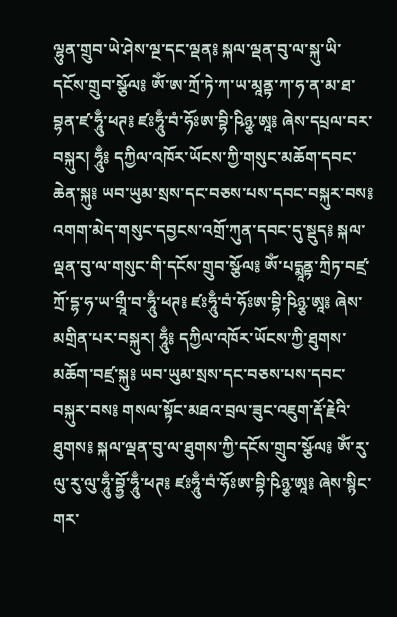ལྷུན་གྲུབ་ཡེ་ཤེས་ལྔ་དང་ལྡན༔ སྐལ་ལྡན་བུ་ལ་སྐུ་ཡི་དངོས་གྲུབ་སྩོལ༔ ཨོཾ་ཨ་ཀྲོ་ཏེ་ཀ་ཡ་མཱནྟ་ཀ་ཧ་ན་མ་ཐ་བྷན་ཛ་ཧཱུྃ་ཕཊ༔ ཛཿཧཱུྃ་བཾ་ཧོཿཨ་བྷི་ཥིཉྩ་ཨཱ༔ ཞེས་དཔྲལ་བར་བསྐུར། ཧཱུྃ༔ དཀྱིལ་འཁོར་ཡོངས་ཀྱི་གསུང་མཆོག་དབང་ཆེན་སྐུ༔ ཡབ་ཡུམ་སྲས་དང་བཅས་པས་དབང་བསྐུར་བས༔ འགག་མེད་གསུང་དབྱངས་འགྲོ་ཀུན་དབང་དུ་སྡུད༔ སྐལ་ལྡན་བུ་ལ་གསུང་གི་དངོས་གྲུབ་སྩོལ༔ ཨོཾ་པདྨཱནྟ་ཀྲིཏ་བཛྲ་ཀྲོ་དྷ་ཧ་ཡ་གྲཱྀ་བ་ཧཱུྃ་ཕཊ༔ ཛཿཧཱུྃ་བཾ་ཧོཿཨ་བྷི་ཥིཉྩ་ཨཱ༔ ཞེས་མགྲིན་པར་བསྐུར། ཧཱུྃ༔ དཀྱིལ་འཁོར་ཡོངས་ཀྱི་ཐུགས་མཆོག་བཛྲ་སྐུ༔ ཡབ་ཡུམ་སྲས་དང་བཅས་པས་དབང་བསྐུར་བས༔ གསལ་སྟོང་མཐའ་བྲལ་ཟུང་འཇུག་རྡོ་རྗེའི་ཐུགས༔ སྐལ་ལྡན་བུ་ལ་ཐུགས་ཀྱི་དངོས་གྲུབ་སྩོལ༔ ཨོཾ་རུ་ལུ་རུ་ལུ་ཧཱུྃ་བྷྱོ་ཧཱུྃ་ཕཊ༔ ཛཿཧཱུྃ་བཾ་ཧོཿཨ་བྷི་ཥིཉྩ་ཨཱ༔ ཞེས་སྙིང་གར་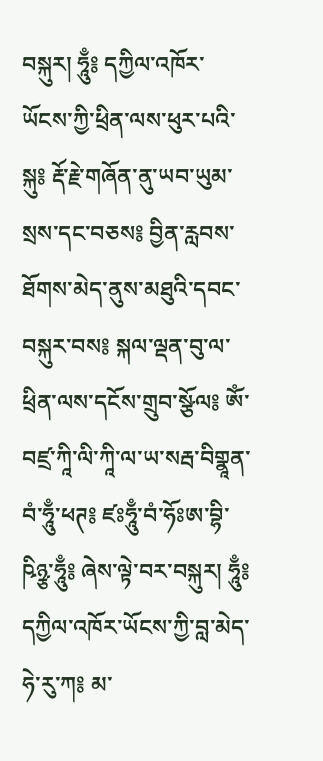བསྐུར། ཧཱུྃ༔ དཀྱིལ་འཁོར་ཡོངས་ཀྱི་ཕྲིན་ལས་ཕུར་པའི་སྐུ༔ རྡོ་རྗེ་གཞོན་ནུ་ཡབ་ཡུམ་སྲས་དང་བཅས༔ བྱིན་རླབས་ཐོགས་མེད་ནུས་མཐུའི་དབང་བསྐུར་བས༔ སྐལ་ལྡན་བུ་ལ་ཕྲིན་ལས་དངོས་གྲུབ་སྩོལ༔ ཨོཾ་བཛྲ་ཀཱི་ལི་ཀཱི་ལ་ཡ་སརྦ་བིགྣཱན་བཾ་ཧཱུྃ་ཕཊ༔ ཛཿཧཱུྃ་བཾ་ཧོཿཨ་བྷི་ཥིཉྩ་ཧཱུྃ༔ ཞེས་ལྟེ་བར་བསྐུར། ཧཱུྃ༔ དཀྱིལ་འཁོར་ཡོངས་ཀྱི་བླ་མེད་ཧེ་རུ་ཀ༔ མ་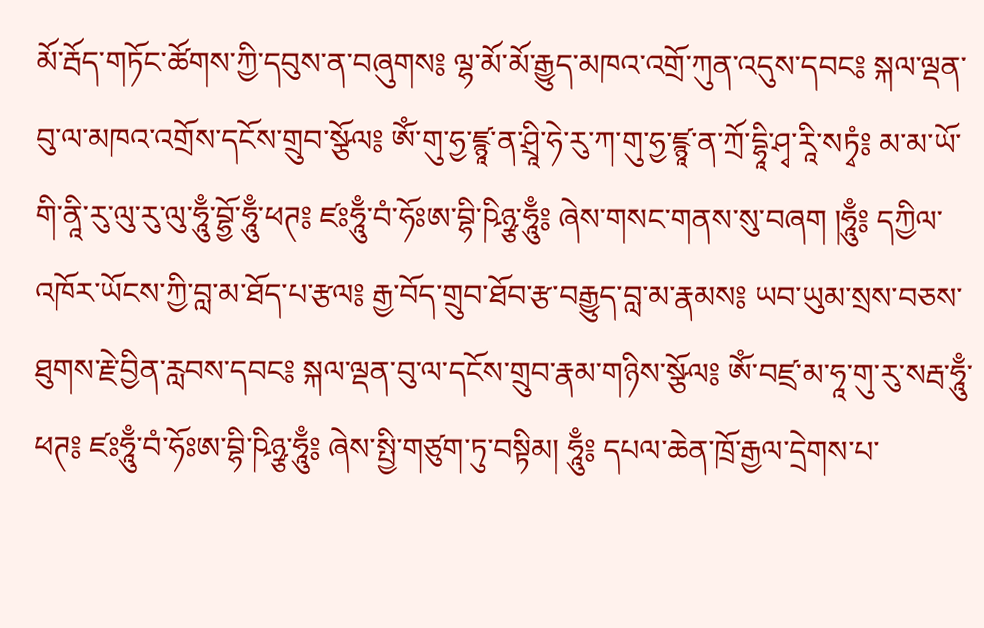མོ་རྦོད་གཏོང་ཚོགས་ཀྱི་དབུས་ན་བཞུགས༔ ལྷ་མོ་མོ་རྒྱུད་མཁའ་འགྲོ་ཀུན་འདུས་དབང༔ སྐལ་ལྡན་བུ་ལ་མཁའ་འགྲོས་དངོས་གྲུབ་སྩོལ༔ ཨོཾ་གུ་ཧྱ་ཛྙཱ་ན་ཤྲཱི་ཧེ་རུ་ཀ་གུ་ཧྱ་ཛྙཱ་ན་ཀྲོ་དྷཱི་ཤྭ་རཱི་སཏྭཾ༔ མ་མ་ཡོ་གི་ནཱི་རུ་ལུ་རུ་ལུ་ཧཱུྃ་བྷྱོ་ཧཱུྃ་ཕཊ༔ ཛཿཧཱུྃ་བཾ་ཧོཿཨ་བྷི་ཥིཉྩ་ཧཱུྃ༔ ཞེས་གསང་གནས་སུ་བཞག །ཧཱུྃ༔ དཀྱིལ་འཁོར་ཡོངས་ཀྱི་བླ་མ་ཐོད་པ་རྩལ༔ རྒྱ་བོད་གྲུབ་ཐོབ་རྩ་བརྒྱུད་བླ་མ་རྣམས༔ ཡབ་ཡུམ་སྲས་བཅས་ཐུགས་རྗེ་བྱིན་རླབས་དབང༔ སྐལ་ལྡན་བུ་ལ་དངོས་གྲུབ་རྣམ་གཉིས་སྩོལ༔ ཨོཾ་བཛྲ་མ་ཧཱ་གུ་རུ་སརྦ་ཧཱུྃ་ཕཊ༔ ཛཿཧཱུྃ་བཾ་ཧོཿཨ་བྷི་ཥིཉྩ་ཧཱུྃ༔ ཞེས་སྤྱི་གཙུག་ཏུ་བསྟིམ། ཧཱུྃ༔ དཔལ་ཆེན་ཁྲོ་རྒྱལ་དྲེགས་པ་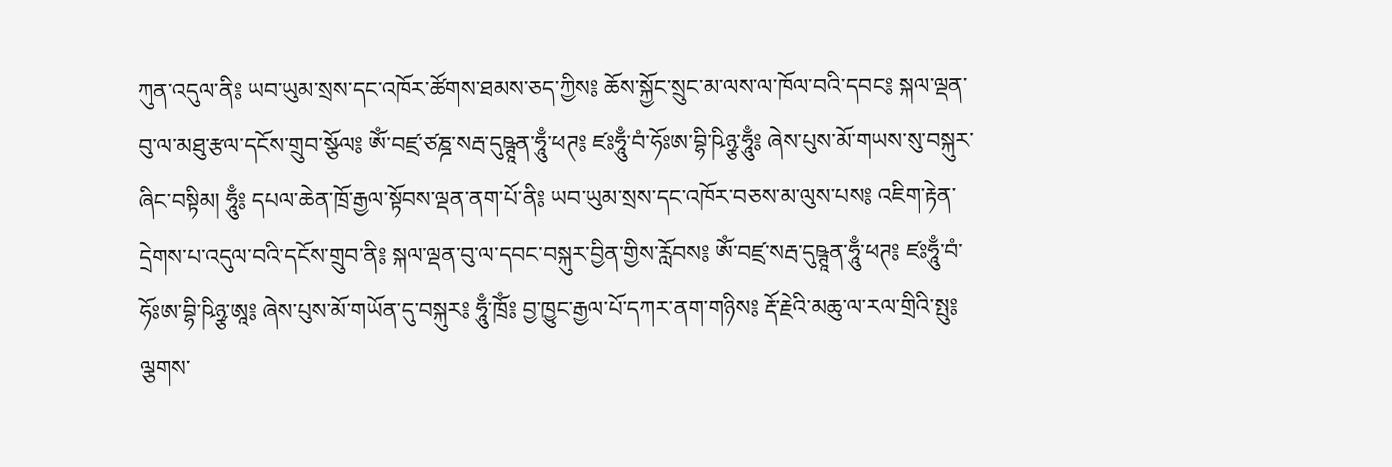ཀུན་འདུལ་ནི༔ ཡབ་ཡུམ་སྲས་དང་འཁོར་ཚོགས་ཐམས་ཅད་ཀྱིས༔ ཆོས་སྐྱོང་སྲུང་མ་ལས་ལ་ཁོལ་བའི་དབང༔ སྐལ་ལྡན་བུ་ལ་མཐུ་རྩལ་དངོས་གྲུབ་སྩོལ༔ ཨོཾ་བཛྲ་ཙཎྜ་སརྦ་དུཥྚཱན་ཧཱུྃ་ཕཊ༔ ཛཿཧཱུྃ་བཾ་ཧོཿཨ་བྷི་ཥིཉྩ་ཧཱུྃ༔ ཞེས་པུས་མོ་གཡས་སུ་བསྐུར་ཞིང་བསྟིམ། ཧཱུྃ༔ དཔལ་ཆེན་ཁྲོ་རྒྱལ་སྟོབས་ལྡན་ནག་པོ་ནི༔ ཡབ་ཡུམ་སྲས་དང་འཁོར་བཅས་མ་ལུས་པས༔ འཇིག་རྟེན་དྲེགས་པ་འདུལ་བའི་དངོས་གྲུབ་ནི༔ སྐལ་ལྡན་བུ་ལ་དབང་བསྐུར་བྱིན་གྱིས་རློབས༔ ཨོཾ་བཛྲ་སརྦ་དུཥྚཱན་ཧཱུྃ་ཕཊ༔ ཛཿཧཱུྃ་བཾ་ཧོཿཨ་བྷི་ཥིཉྩ་ཨཱ༔ ཞེས་པུས་མོ་གཡོན་དུ་བསྐུར༔ ཧཱུྃ་ཁྲོཾ༔ བྱ་ཁྱུང་རྒྱལ་པོ་དཀར་ནག་གཉིས༔ རྡོ་རྗེའི་མཆུ་ལ་རལ་གྲིའི་སྤུ༔ ལྕགས་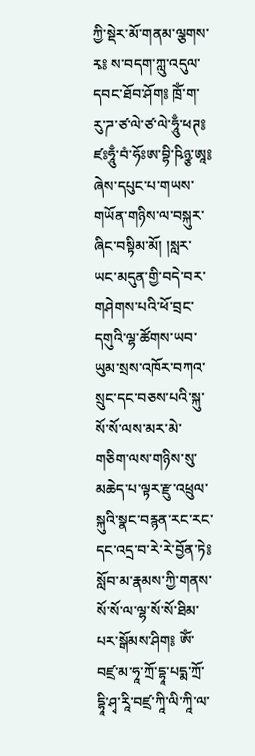ཀྱི་སྡེར་མོ་གནམ་ལྕགས་རྭ༔ ས་བདག་ཀླུ་འདུལ་དབང་ཐོབ་ཤོག༔ ཁྲོཾ་ག་རུ་ཌ་ཙ་ལེ་ཙ་ལེ་ཧཱུྃ་ཕཊ༔ ཛཿཧཱུྃ་བཾ་ཧོཿཨ་བྷི་ཥིཉྩ་ཨཱ༔ ཞེས་དཔུང་པ་གཡས་གཡོན་གཉིས་ལ་བསྐུར་ཞིང་བསྟིམ་མོ། །སླར་ཡང་མདུན་གྱི་བདེ་བར་གཤེགས་པའི་ཕོ་བྲང་དགུའི་ལྷ་ཚོགས་ཡབ་ཡུམ་སྲས་འཁོར་བཀའ་སྲུང་དང་བཅས་པའི་སྐུ་སོ་སོ་ལས་མར་མེ་གཅིག་ལས་གཉིས་སུ་མཆེད་པ་ལྟར་རྫུ་འཕྲུལ་སྐུའི་སྣང་བརྙན་རང་རང་དང་འདྲ་བ་རེ་རེ་བྱོན་ཏེ༔ སློབ་མ་རྣམས་ཀྱི་གནས་སོ་སོ་ལ་ལྷ་སོ་སོ་ཐིམ་པར་སྒོམས་ཤིག༔ ཨོཾ་བཛྲ་མ་ཧཱ་ཀྲོ་དྷཱ་པདྨ་ཀྲོ་དྷཱི་ཤྭ་རཱི་བཛྲ་ཀཱི་ལི་ཀཱི་ལ་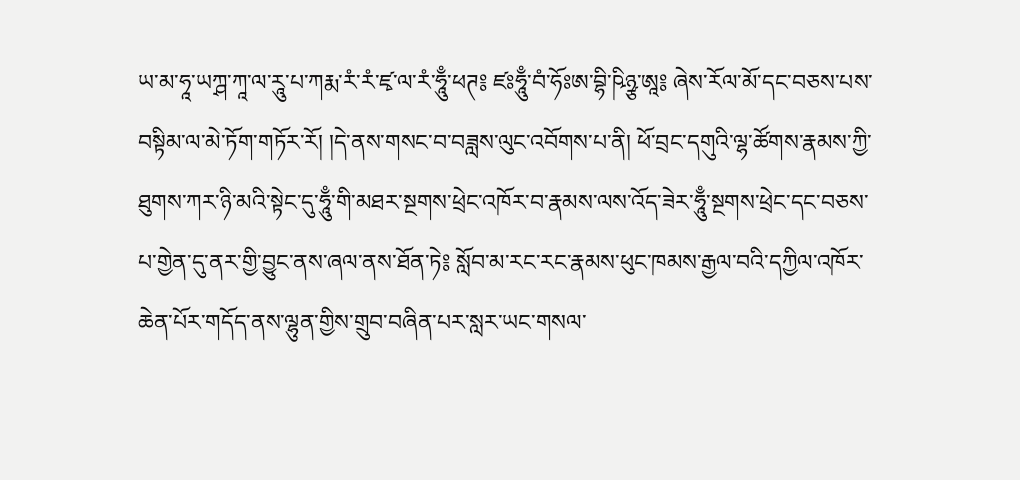ཡ་མ་ཧཱ་ཡཀྴ་ཀཱ་ལ་རཱུ་པ་ཀརྨ་རཾ་རཾ་ཛྭ་ལ་རཾ་ཧཱུྃ་ཕཊ༔ ཛཿཧཱུྃ་བཾ་ཧོཿཨ་བྷི་ཥིཉྩ་ཨཱ༔ ཞེས་རོལ་མོ་དང་བཅས་པས་བསྟིམ་ལ་མེ་ཏོག་གཏོར་རོ། །དེ་ནས་གསང་བ་བཟླས་ལུང་འབོགས་པ་ནི། ཕོ་བྲང་དགུའི་ལྷ་ཚོགས་རྣམས་ཀྱི་ཐུགས་ཀར་ཉི་མའི་སྟེང་དུ་ཧཱུྃ་གི་མཐར་སྔགས་ཕྲེང་འཁོར་བ་རྣམས་ལས་འོད་ཟེར་ཧཱུྃ་སྔགས་ཕྲེང་དང་བཅས་པ་གྱེན་དུ་ནར་གྱི་བྱུང་ནས་ཞལ་ནས་ཐོན་ཏེ༔ སློབ་མ་རང་རང་རྣམས་ཕུང་ཁམས་རྒྱལ་བའི་དཀྱིལ་འཁོར་ཆེན་པོར་གདོད་ནས་ལྷུན་གྱིས་གྲུབ་བཞིན་པར་སླར་ཡང་གསལ་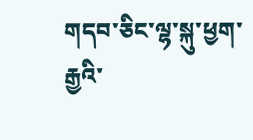གདབ་ཅིང་ལྷ་སྐུ་ཕྱག་རྒྱའི་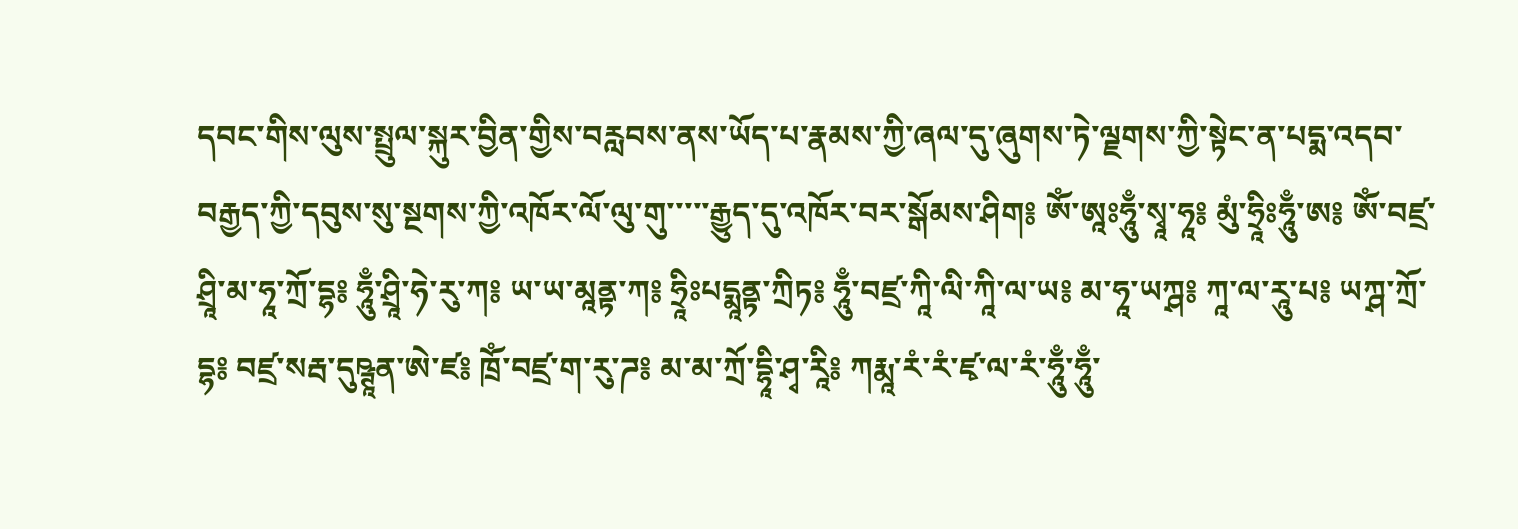དབང་གིས་ལུས་སྤྲུལ་སྐུར་བྱིན་གྱིས་བརླབས་ནས་ཡོད་པ་རྣམས་ཀྱི་ཞལ་དུ་ཞུགས་ཏེ་ལྗགས་ཀྱི་སྟེང་ན་པདྨ་འདབ་བརྒྱད་ཀྱི་དབུས་སུ་སྔགས་ཀྱི་འཁོར་ལོ་ལུ་གུ་་་་་རྒྱུད་དུ་འཁོར་བར་སྒོམས་ཤིག༔ ཨོཾ་ཨཱཿཧཱུྃ་སྭཱ་ཧཱ༔ མུཾ་ཧྲཱིཿཧཱུྃ་ཨ༔ ཨོཾ་བཛྲ་ཤྲཱི་མ་ཧཱ་ཀྲོ་དྷ༔ ཧཱུྃ་ཤྲཱི་ཧེ་རུ་ཀ༔ ཡ་ཡ་མཱནྟ་ཀ༔ ཧྲཱིཿཔདྨཱནྟ་ཀྲིཏ༔ ཧཱུྃ་བཛྲ་ཀཱི་ལི་ཀཱི་ལ་ཡ༔ མ་ཧཱ་ཡཀྴ༔ ཀཱ་ལ་རཱུ་པ༔ ཡཀྴ་ཀྲོ་དྷ༔ བཛྲ་སརྦ་དུཥྚཱན་ཨེ་ཛ༔ ཁྲོཾ་བཛྲ་ག་རུ་ཌ༔ མ་མ་ཀྲོ་དྷཱི་ཤྭ་རཱི༔ ཀརྨཱ་རཾ་རཾ་ཛྭ་ལ་རཾ་ཧཱུྃ་ཧཱུྃ་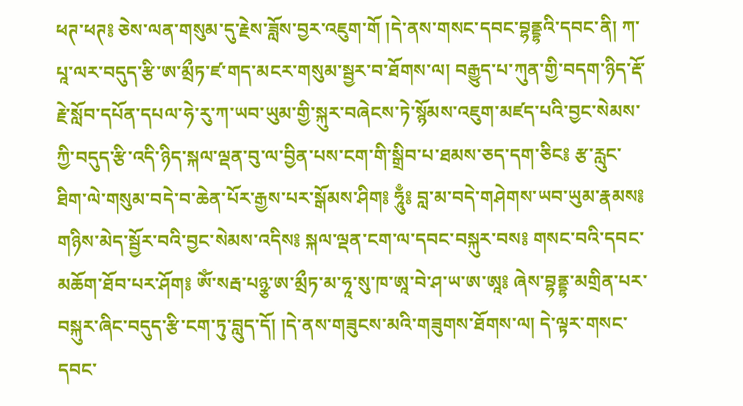ཕཊ་ཕཊ༔ ཅེས་ལན་གསུམ་དུ་རྗེས་ཟློས་བྱར་འཇུག་གོ །དེ་ནས་གསང་དབང་བྷནྡྷའི་དབང་ནི། ཀ་པཱ་ལར་བདུད་རྩི་ཨ་མྲྀཏ་ཛ་གད་མངར་གསུམ་སྦྱར་བ་ཐོགས་ལ། བརྒྱུད་པ་ཀུན་གྱི་བདག་ཉིད་རྡོ་རྗེ་སློབ་དཔོན་དཔལ་ཧེ་རུ་ཀ་ཡབ་ཡུམ་གྱི་སྐུར་བཞེངས་ཏེ་སྙོམས་འཇུག་མཛད་པའི་བྱང་སེམས་ཀྱི་བདུད་རྩི་འདི་ཉིད་སྐལ་ལྡན་བུ་ལ་བྱིན་པས་ངག་གི་སྒྲིབ་པ་ཐམས་ཅད་དག་ཅིང༔ རྩ་རླུང་ཐིག་ལེ་གསུམ་བདེ་བ་ཆེན་པོར་རྒྱས་པར་སྒོམས་ཤིག༔ ཧཱུྃ༔ བླ་མ་བདེ་གཤེགས་ཡབ་ཡུམ་རྣམས༔ གཉིས་མེད་སྦྱོར་བའི་བྱང་སེམས་འདིས༔ སྐལ་ལྡན་ངག་ལ་དབང་བསྐུར་བས༔ གསང་བའི་དབང་མཆོག་ཐོབ་པར་ཤོག༔ ཨོཾ་སརྦ་པཉྩ་ཨ་མྲྀཏ་མ་ཧཱ་སུ་ཁ་ཨཱ་བེ་ཤ་ཡ་ཨ་ཨཱ༔ ཞེས་བྷནྡྷ་མགྲིན་པར་བསྐུར་ཞིང་བདུད་རྩི་ངག་ཏུ་བླུད་དོ། །དེ་ནས་གཟུངས་མའི་གཟུགས་ཐོགས་ལ། དེ་ལྟར་གསང་དབང་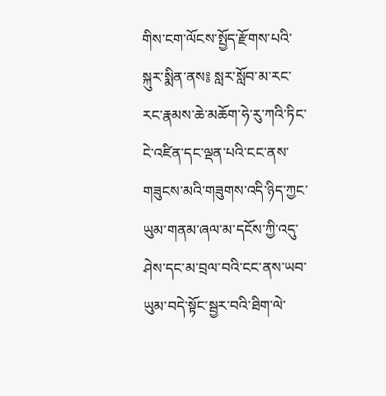གིས་ངག་ལོངས་སྤྱོད་རྫོགས་པའི་སྐུར་སྨིན་ནས༔ སླར་སློབ་མ་རང་རང་རྣམས་ཆེ་མཆོག་ཧེ་རུ་ཀའི་ཏིང་ངེ་འཛིན་དང་ལྡན་པའི་ངང་ནས་གཟུངས་མའི་གཟུགས་འདི་ཉིད་ཀྱང་ཡུམ་གནམ་ཞལ་མ་དངོས་ཀྱི་འདུ་ཤེས་དང་མ་བྲལ་བའི་ངང་ནས་ཡབ་ཡུམ་བདེ་སྟོང་སྦྱར་བའི་ཐིག་ལེ་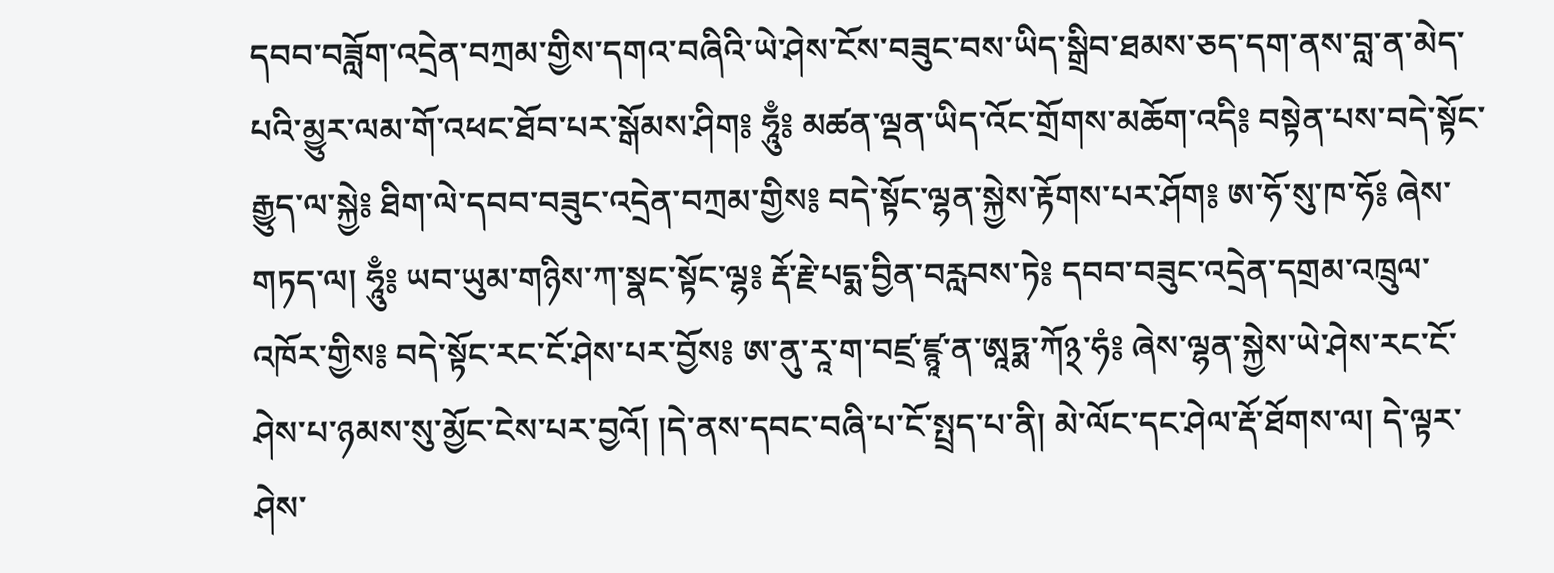དབབ་བཟློག་འདྲེན་བཀྲམ་གྱིས་དགའ་བཞིའི་ཡེ་ཤེས་ངོས་བཟུང་བས་ཡིད་སྒྲིབ་ཐམས་ཅད་དག་ནས་བླ་ན་མེད་པའི་མྱུར་ལམ་གོ་འཕང་ཐོབ་པར་སྒོམས་ཤིག༔ ཧཱུྃ༔ མཚན་ལྡན་ཡིད་འོང་གྲོགས་མཆོག་འདི༔ བསྟེན་པས་བདེ་སྟོང་རྒྱུད་ལ་སྐྱེ༔ ཐིག་ལེ་དབབ་བཟུང་འདྲེན་བཀྲམ་གྱིས༔ བདེ་སྟོང་ལྷན་སྐྱེས་རྟོགས་པར་ཤོག༔ ཨ་ཧོ་སུ་ཁ་ཧོ༔ ཞེས་གཏད་ལ། ཧཱུྃ༔ ཡབ་ཡུམ་གཉིས་ཀ་སྣང་སྟོང་ལྷ༔ རྡོ་རྗེ་པདྨ་བྱིན་བརླབས་ཏེ༔ དབབ་བཟུང་འདྲེན་དགྲམ་འཁྲུལ་འཁོར་གྱིས༔ བདེ་སྟོང་རང་ངོ་ཤེས་པར་བྱོས༔ ཨ་ནུ་རཱ་ག་བཛྲ་ཛྙཱ་ན་ཨཱཏྨ་ཀོ྅་ཧཾ༔ ཞེས་ལྷན་སྐྱེས་ཡེ་ཤེས་རང་ངོ་ཤེས་པ་ཉམས་སུ་མྱོང་ངེས་པར་བྱའོ། །དེ་ནས་དབང་བཞི་པ་ངོ་སྤྲད་པ་ནི། མེ་ལོང་དང་ཤེལ་རྡོ་ཐོགས་ལ། དེ་ལྟར་ཤེས་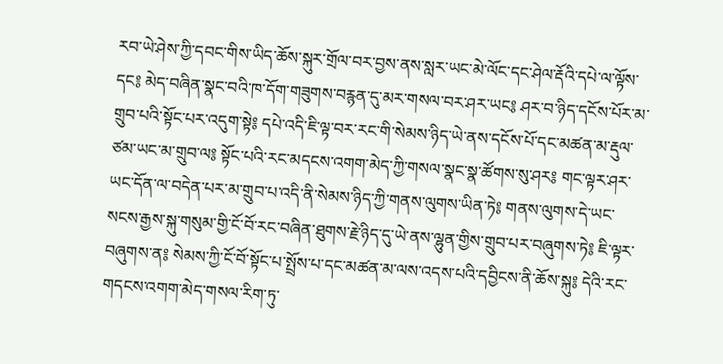རབ་ཡེ་ཤེས་ཀྱི་དབང་གིས་ཡིད་ཆོས་སྐུར་གྲོལ་བར་བྱས་ནས་སླར་ཡང་མེ་ལོང་དང་ཤེལ་རྡོའི་དཔེ་ལ་ལྟོས་དང༔ མེད་བཞིན་སྣང་བའི་ཁ་དོག་གཟུགས་བརྙན་དུ་མར་གསལ་བར་ཤར་ཡང༔ ཤར་བ་ཉིད་དངོས་པོར་མ་གྲུབ་པའི་སྟོང་པར་འདུག་སྟེ༔ དཔེ་འདི་ཇི་ལྟ་བར་རང་གི་སེམས་ཉིད་ཡེ་ནས་དངོས་པོ་དང་མཚན་མ་རྡུལ་ཙམ་ཡང་མ་གྲུབ་ལ༔ སྟོང་པའི་རང་མདངས་འགག་མེད་ཀྱི་གསལ་སྣང་སྣ་ཚོགས་སུ་ཤར༔ གང་ལྟར་ཤར་ཡང་དོན་ལ་བདེན་པར་མ་གྲུབ་པ་འདི་ནི་སེམས་ཉིད་ཀྱི་གནས་ལུགས་ཡིན་ཏེ༔ གནས་ལུགས་དེ་ཡང་སངས་རྒྱས་སྐུ་གསུམ་གྱི་ངོ་བོ་རང་བཞིན་ཐུགས་རྗེ་ཉིད་དུ་ཡེ་ནས་ལྷུན་གྱིས་གྲུབ་པར་བཞུགས་ཏེ༔ ཇི་ལྟར་བཞུགས་ན༔ སེམས་ཀྱི་ངོ་བོ་སྟོང་པ་སྤྲོས་པ་དང་མཚན་མ་ལས་འདས་པའི་དབྱིངས་ནི་ཆོས་སྐུ༔ དེའི་རང་གདངས་འགག་མེད་གསལ་རིག་ཏུ་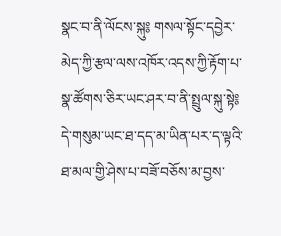སྣང་བ་ནི་ལོངས་སྐུ༔ གསལ་སྟོང་དབྱེར་མེད་ཀྱི་རྩལ་ལས་འཁོར་འདས་ཀྱི་རྟོག་པ་སྣ་ཚོགས་ཅིར་ཡང་ཤར་བ་ནི་སྤྲུལ་སྐུ་སྟེ༔ དེ་གསུམ་ཡང་ཐ་དད་མ་ཡིན་པར་ད་ལྟའི་ཐ་མལ་གྱི་ཤེས་པ་བཟོ་བཅོས་མ་བྱས་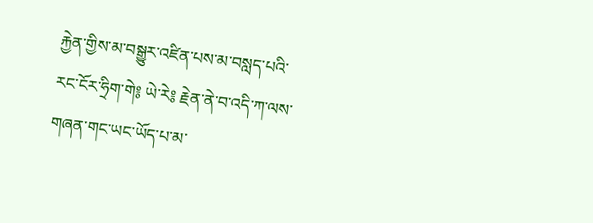རྐྱེན་གྱིས་མ་བསྒྱུར་འཛིན་པས་མ་བསླད་པའི་རང་ངོར་ཧྲིག་གེ༔ ཡེ་རེ༔ རྗེན་ནེ་བ་འདི་ཀ་ལས་གཞན་གང་ཡང་ཡོད་པ་མ་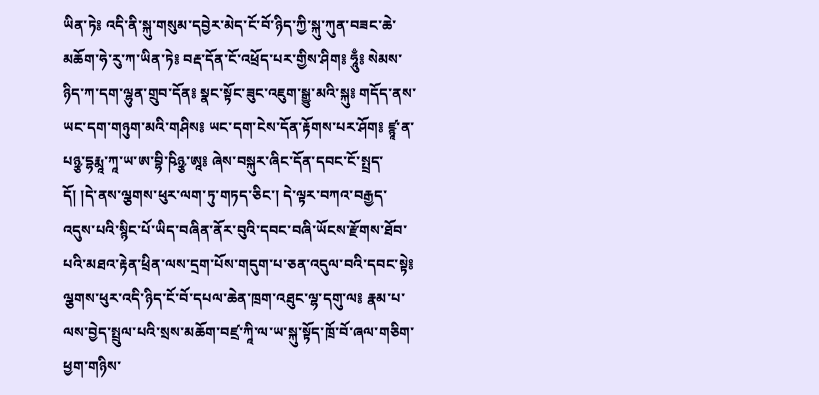ཡིན་ཏེ༔ འདི་ནི་སྐུ་གསུམ་དབྱེར་མེད་ངོ་བོ་ཉིད་ཀྱི་སྐུ་ཀུན་བཟང་ཆེ་མཆོག་ཧེ་རུ་ཀ་ཡིན་ཏེ༔ བརྡ་དོན་ངོ་འཕྲོད་པར་གྱིས་ཤིག༔ ཧཱུྃ༔ སེམས་ཉིད་ཀ་དག་ལྷུན་གྲུབ་དོན༔ སྣང་སྟོང་ཟུང་འཇུག་སྒྱུ་མའི་སྐུ༔ གདོད་ནས་ཡང་དག་གཉུག་མའི་གཤིས༔ ཡང་དག་ངེས་དོན་རྟོགས་པར་ཤོག༔ ཛྙཱ་ན་པཉྩ་དྷརྨཱ་ཀཱ་ཡ་ཨ་བྷི་ཥིཉྩ་ཨཱ༔ ཞེས་བསྐུར་ཞིང་དོན་དབང་ངོ་སྤྲད་དོ། །དེ་ནས་ལྕགས་ཕུར་ལག་ཏུ་གཏད་ཅིང་། དེ་ལྟར་བཀའ་བརྒྱད་འདུས་པའི་སྙིང་པོ་ཡིད་བཞིན་ནོར་བུའི་དབང་བཞི་ཡོངས་རྫོགས་ཐོབ་པའི་མཐའ་རྟེན་ཕྲིན་ལས་དྲག་པོས་གདུག་པ་ཅན་འདུལ་བའི་དབང་སྟེ༔ ལྕགས་ཕུར་འདི་ཉིད་ངོ་བོ་དཔལ་ཆེན་ཁྲག་འཐུང་ལྷ་དགུ་ལ༔ རྣམ་པ་ལས་བྱེད་སྤྲུལ་པའི་སྲས་མཆོག་བཛྲ་ཀཱི་ལ་ཡ་སྐུ་སྟོད་ཁྲོ་བོ་ཞལ་གཅིག་ཕྱག་གཉིས་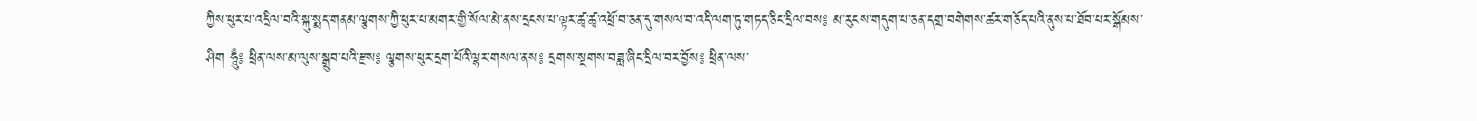ཀྱིས་ཕུར་པ་འདྲིལ་བའི་སྐུ་སྨད་གནམ་ལྕགས་ཀྱི་ཕུར་པ་མགར་གྱི་སོལ་མེ་ནས་དྲངས་པ་ལྟར་ཚྭ་ཚྭ་འཕྲོ་བ་ཅན་དུ་གསལ་བ་འདི་ལག་ཏུ་གཏད་ཅིང་དྲིལ་བས༔ མ་རུངས་གདུག་པ་ཅན་དགྲ་བགེགས་ཚར་གཅོད་པའི་ནུས་པ་ཐོབ་པར་སྒོམས་ཤིག ཧཱུྃ༔ ཕྲིན་ལས་མ་ལུས་སྒྲུབ་པའི་རྫས༔ ལྕགས་ཕུར་དྲག་པོའི་ལྷར་གསལ་ནས༔ དྲགས་སྔགས་བཟླ་ཞིང་དྲིལ་བར་བྱོས༔ ཕྲིན་ལས་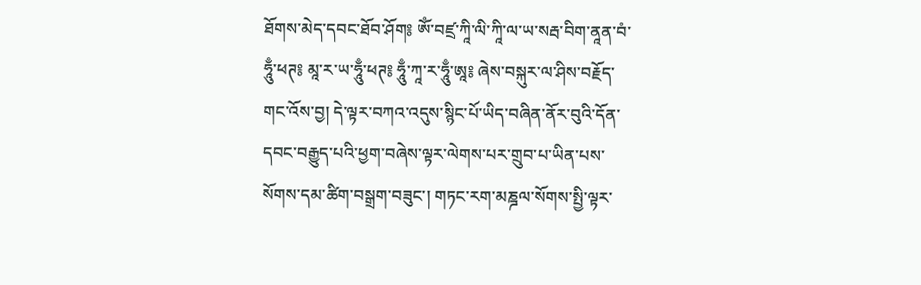ཐོགས་མེད་དབང་ཐོབ་ཤོག༔ ཨོཾ་བཛྲ་ཀཱི་ལི་ཀཱི་ལ་ཡ་སརྦ་བིག་ནཱན་བཾ་ཧཱུྃ་ཕཊ༔ མཱ་ར་ཡ་ཧཱུྃ་ཕཊ༔ ཧཱུྃ་ཀཱ་ར་ཧཱུྃ་ཨཱ༔ ཞེས་བསྐུར་ལ་ཤིས་བརྗོད་གང་འོས་བྱ། དེ་ལྟར་བཀའ་འདུས་སྙིང་པོ་ཡིད་བཞིན་ནོར་བུའི་དོན་དབང་བརྒྱུད་པའི་ཕྱག་བཞེས་ལྟར་ལེགས་པར་གྲུབ་པ་ཡིན་པས་སོགས་དམ་ཚིག་བསྒྲག་བཟུང་། གཏང་རག་མཎྜལ་སོགས་སྤྱི་ལྟར་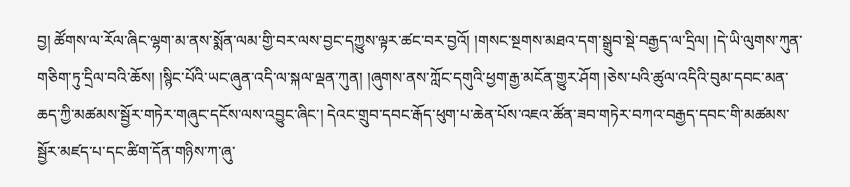བྱ། ཚོགས་ལ་རོལ་ཞིང་ལྷག་མ་ནས་སྨོན་ལམ་གྱི་བར་ལས་བྱང་དཀྱུས་ལྟར་ཚང་བར་བྱའོ། །གསང་སྔགས་མཐའ་དག་སྒྲུབ་སྡེ་བརྒྱད་ལ་དྲིལ། །དེ་ཡི་ལུགས་ཀུན་གཅིག་ཏུ་དྲིལ་བའི་ཆོས། །སྙིང་པོའི་ཡང་ཞུན་འདི་ལ་སྐལ་ལྡན་ཀུན། །ཞུགས་ནས་ཀློང་དགུའི་ཕྱག་རྒྱ་མངོན་གྱུར་ཤོག །ཅེས་པའི་ཚུལ་འདིའི་བུམ་དབང་མན་ཆད་ཀྱི་མཚམས་སྦྱོར་གཏེར་གཞུང་དངོས་ལས་འབྱུང་ཞིང་། དེའང་གྲུབ་དབང་རྒོད་ཕུག་པ་ཆེན་པོས་འཇའ་ཚོན་ཟབ་གཏེར་བཀའ་བརྒྱད་དབང་གི་མཚམས་སྦྱོར་མཛད་པ་དང་ཚིག་དོན་གཉིས་ཀ་ཞུ་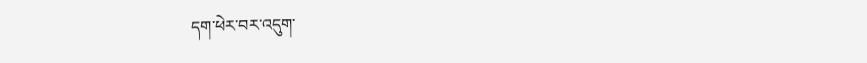དག་ཕེར་བར་འདུག་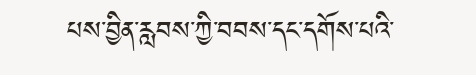པས་བྱིན་རླབས་ཀྱི་བབས་དང་དགོས་པའི་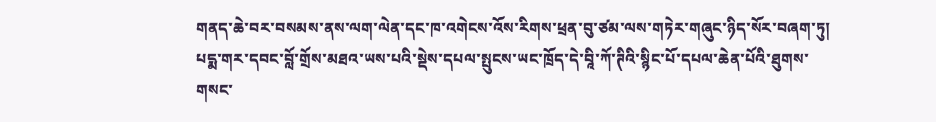གནད་ཆེ་བར་བསམས་ནས་ལག་ལེན་དང་ཁ་འགེངས་འོས་རིགས་ཕྲན་བུ་ཙམ་ལས་གཏེར་གཞུང་ཉིད་སོར་བཞག་ཏུ། པདྨ་གར་དབང་བློ་གྲོས་མཐའ་ཡས་པའི་སྡེས་དཔལ་སྤུངས་ཡང་ཁྲོད་དེ་བཱི་ཀོ་ཊིའི་སྙིང་པོ་དཔལ་ཆེན་པོའི་ཐུགས་གསང་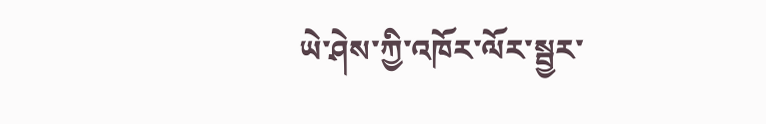ཡེ་ཤེས་ཀྱི་འཁོར་ལོར་སྦྱར་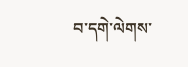བ་དགེ་ལེགས་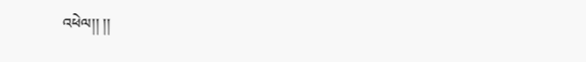འཕེལ།། །།